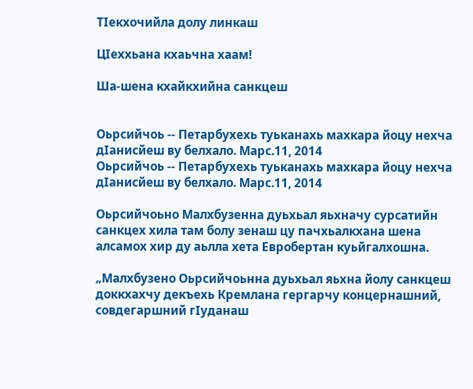ТIекхочийла долу линкаш

ЦIеххьана кхаьчна хаам!

Ша-шена кхайкхийна санкцеш


Оьрсийчоь -- Петарбухехь туьканахь махкара йоцу нехча дIанисйеш ву белхало. Марс.11, 2014
Оьрсийчоь -- Петарбухехь туьканахь махкара йоцу нехча дIанисйеш ву белхало. Марс.11, 2014

Оьрсийчоьно Малхбузенна дуьхьал яьхначу сурсатийн санкцех хила там болу зенаш цу пачхьалкхана шена алсамох хир ду аьлла хета Евробертан куьйгалхошна.

„Малхбузено Оьрсийчоьнна дуьхьал яьхна йолу санкцеш доккхахчу декъехь Кремлана гергарчу концернашний, совдегаршний гIуданаш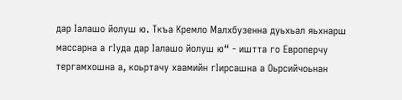дар Iалашо йолуш ю. Ткъа Кремло Малхбузенна дуьхьал яьхнарш массарна а гIуда дар Iалашо йолуш ю“ - иштта го Европерчу тергамхошна а, коьртачу хаамийн гIирсашна а Оьрсийчоьнан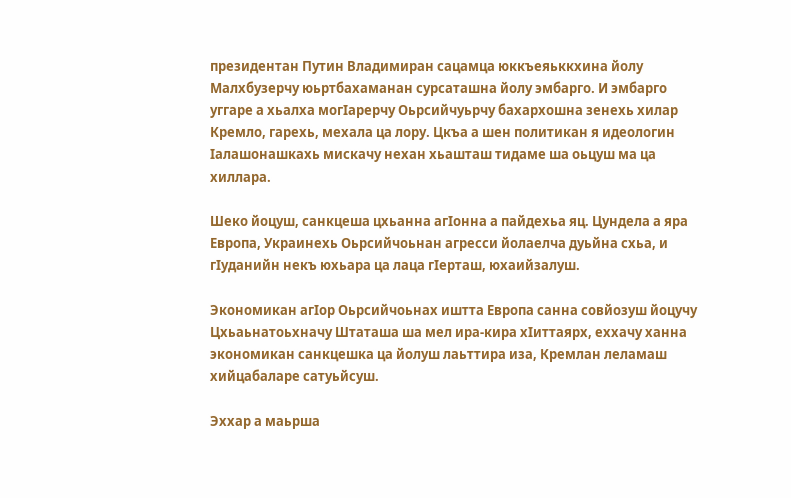президентан Путин Владимиран сацамца юккъеяьккхина йолу Малхбузерчу юьртбахаманан сурсаташна йолу эмбарго. И эмбарго уггаре а хьалха могIарерчу Оьрсийчуьрчу бахархошна зенехь хилар Кремло, гарехь, мехала ца лору. Цкъа а шен политикан я идеологин Iалашонашкахь мискачу нехан хьашташ тидаме ша оьцуш ма ца хиллара.

Шеко йоцуш, санкцеша цхьанна агIонна а пайдехьа яц. Цундела а яра Европа, Украинехь Оьрсийчоьнан агресси йолаелча дуьйна схьа, и гIуданийн некъ юхьара ца лаца гIерташ, юхаийзалуш.

Экономикан агIор Оьрсийчоьнах иштта Европа санна совйозуш йоцучу Цхьаьнатоьхначу Штаташа ша мел ира-кира хIиттаярх, еххачу ханна экономикан санкцешка ца йолуш лаьттира иза, Кремлан леламаш хийцабаларе сатуьйсуш.

Эххар а маьрша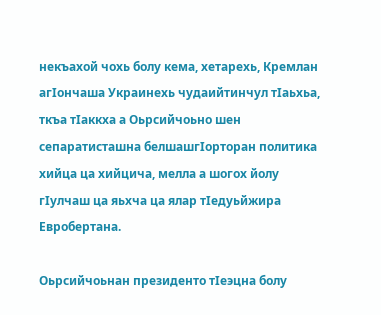некъахой чохь болу кема, хетарехь, Кремлан агIончаша Украинехь чудаийтинчул тIаьхьа, ткъа тIаккха а Оьрсийчоьно шен сепаратисташна белшашгIорторан политика хийца ца хийцича, мелла а шогох йолу гIулчаш ца яьхча ца ялар тIедуьйжира Евробертана.

Оьрсийчоьнан президенто тIеэцна болу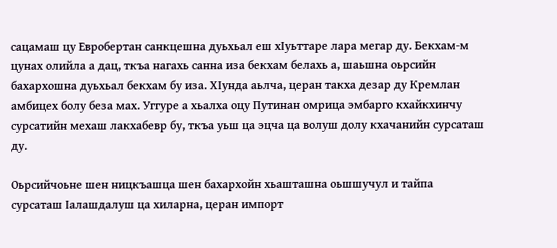сацамаш цу Евробертан санкцешна дуьхьал еш хIуьттаре лара мегар ду. Бекхам-м цунах олийла а дац, ткъа нагахь санна иза бекхам белахь а, шаьшна оьрсийн бахархошна дуьхьал бекхам бу иза. ХIунда аьлча, церан такха дезар ду Кремлан амбицех болу беза мах. Уггуре а хьалха оцу Путинан омрица эмбарго кхайкхинчу сурсатийн мехаш лакхабевр бу, ткъа уьш ца эцча ца волуш долу кхачанийн сурсаташ ду.

Оьрсийчоьне шен ницкъашца шен бахархойн хьашташна оьшшучул и тайпа сурсаташ Iалашдалуш ца хиларна, церан импорт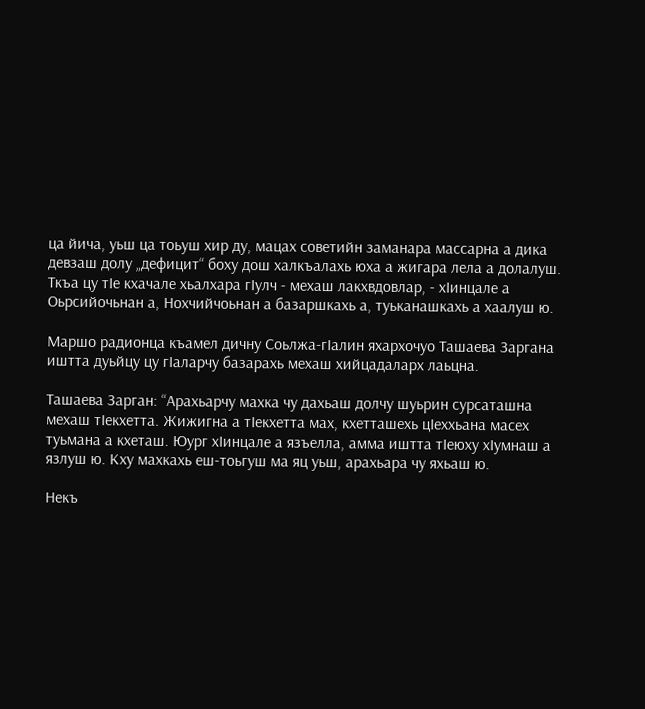ца йича, уьш ца тоьуш хир ду, мацах советийн заманара массарна а дика девзаш долу „дефицит“ боху дош халкъалахь юха а жигара лела а долалуш. Ткъа цу тIе кхачале хьалхара гIулч - мехаш лакхвдовлар, - хIинцале а Оьрсийочьнан а, Нохчийчоьнан а базаршкахь а, туьканашкахь а хаалуш ю.

Маршо радионца къамел дичну Соьлжа-гIалин яхархочуо Ташаева Заргана иштта дуьйцу цу гIаларчу базарахь мехаш хийцадаларх лаьцна.

Ташаева Зарган: “Арахьарчу махка чу дахьаш долчу шуьрин сурсаташна мехаш тIекхетта. Жижигна а тIекхетта мах, кхетташехь цIеххьана масех туьмана а кхеташ. Юург хIинцале а язъелла, амма иштта тIеюху хIумнаш а язлуш ю. Кху махкахь еш-тоьгуш ма яц уьш, арахьара чу яхьаш ю.

Некъ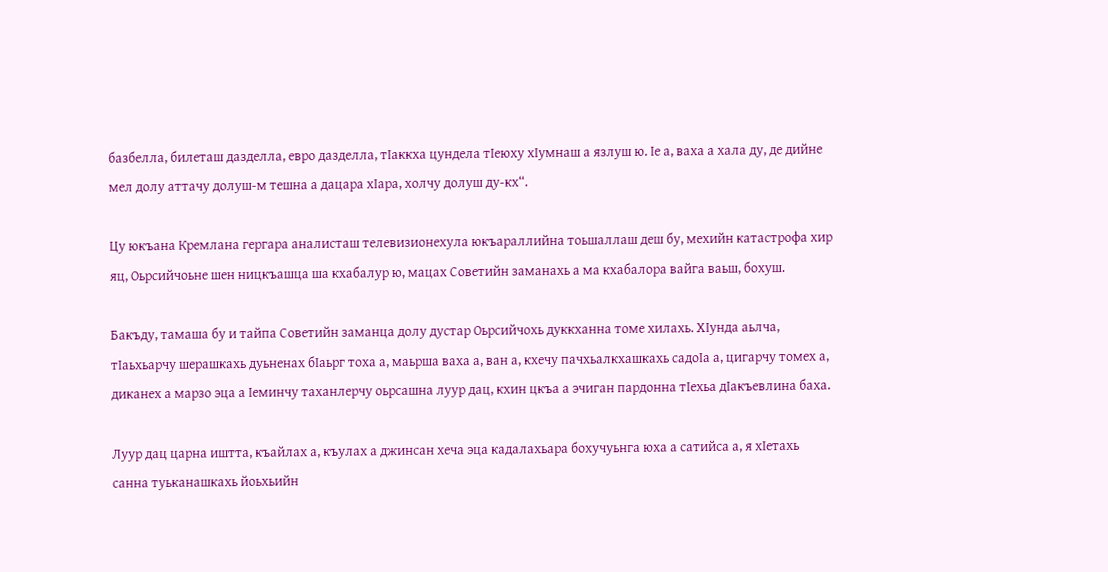базбелла, билеташ дазделла, евро дазделла, тIаккха цундела тIеюху хIумнаш а язлуш ю. Iе а, ваха а хала ду, де дийне мел долу аттачу долуш-м тешна а дацара хIара, холчу долуш ду-кх“.

Цу юкъана Кремлана гергара аналисташ телевизионехула юкъараллийна тоьшаллаш деш бу, мехийн катастрофа хир яц, Оьрсийчоьне шен ницкъашца ша кхабалур ю, мацах Советийн заманахь а ма кхабалора вайга ваьш, бохуш.

Бакъду, тамаша бу и тайпа Советийн заманца долу дустар Оьрсийчохь дуккханна томе хилахь. ХIунда аьлча, тIаьхьарчу шерашкахь дуьненах бIаьрг тоха а, маьрша ваха а, ван а, кхечу пачхьалкхашкахь садоIа а, цигарчу томех а, диканех а марзо эца а Iеминчу таханлерчу оьрсашна луур дац, кхин цкъа а эчиган пардонна тIехьа дIакъевлина баха.

Луур дац царна иштта, къайлах а, къулах а джинсан хеча эца кадалахьара бохучуьнга юха а сатийса а, я хIетахь санна туьканашкахь йоьхьийн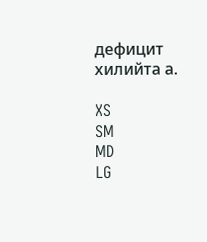дефицит хилийта а.

XS
SM
MD
LG